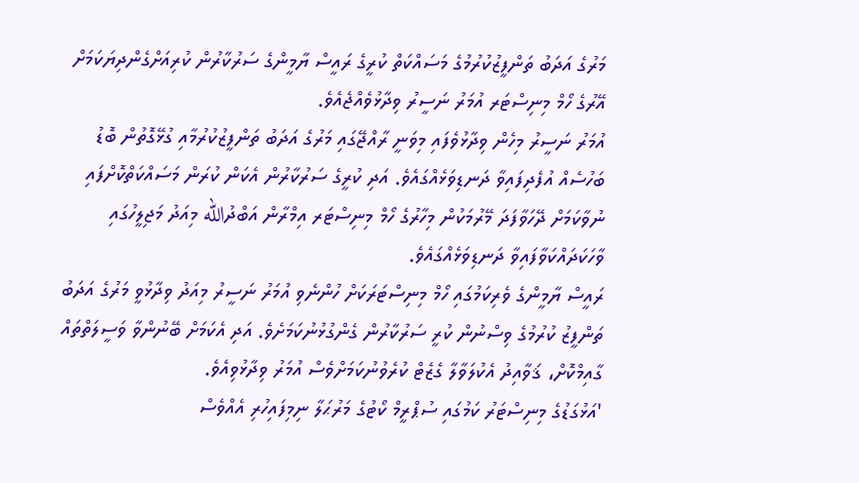މަރުގެ އަދަބު ތަންފީޒުކުރުމުގެ މަސައްކަތް ކުރީގެ ރައީސް ޔާމީންގެ ސަރުކާރުން ކުރިއަށްގެންދިޔަކަމަށް އޭރުގެ ހޯމް މިނިސްޓަރ އުމަރު ނަސީރު ވިދާޅުވެއްޖެއެވެ.
އުމަރު ނަސީރު މިހެން ވިދާޅުވެފައި މިވަނީ ރާއްޖޭގައި މަރުގެ އަދަބު ތަންފީޒުކުރުމާއި ގުޅޭގޮތުން ބޮޑު ބަހުސެއް އުފެދިފައިވާ ދަނޑިވަޅެއްގައެވެ. އަދި ކުރީގެ ސަރުކާރުން އެކަން ކުރަން މަސައްކަތްކޮށްފައި ނުވާކަމަށް ދޭހަވާފަދަ މޭރުމަކުން މިހާރުގެ ހޯމް މިނިސްޓަރ އިމްރާން އަބްދުالله މިއަދު މަޖިލީހުގައި ވާހަކަދައްކަވާފައިވާ ދަނޑިވަޅެއްގައެވެ.
ރައީސް ޔާމީންގެ ވެރިކަމުގައި ހޯމް މިނިސްޓަރަކަށް ހުންނެވި އުމަރު ނަސީރު މިއަދު ވިދާޅުވީ މަރުގެ އަދަބު ތަންފީޒު ކުރުމުގެ ވިސްނުން ކުރީ ސަރުކާރުން ގެންގުޅުނުކަމަށެވެ. އަދި އެކަމަށް ބޭނުންވާ ވަސީލަތްތައް ގާއިމްކޮށް، ޤަވާއިދު އެކުލަވާލާ ގެޒެޓް ކުރެވުނުކަމަށްވެސް އުމަރު ވިދާޅުވިއެވެ.
'އަޅުގަޑުގެ މިނިސްޓަރު ކަމުގައި ސުޕްރީމް ކޯޓުގެ މަރުޙަލާ ނިމިފައިހުރި އެއްވެސް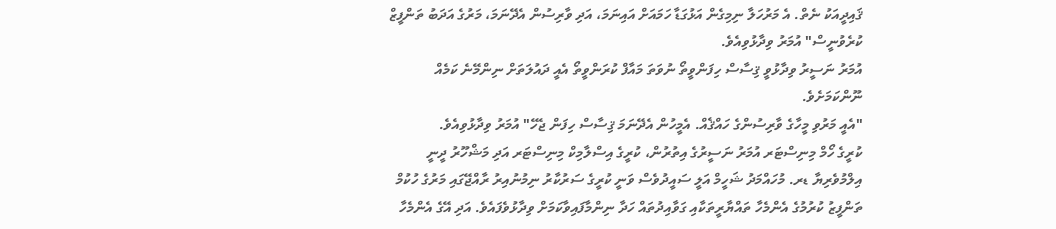ޤައިދީއަކު ނެތް. އެ މަރުހަލާ ނިމިގެން އަޅުގަޑާ ހަމައަށް އައިނަމަ، އަދި ވާރިސުން އެދޭނަމަ، މަރުގެ އަދަބު ތަންފީޒް ކުރެވުނީސް" އުމަރު ވިދާޅުވިއެވެ.
އުމަރު ނަސީރު ވިދާޅުވީ ޤިސާސް ހިފަންވީތޯ ނުވަތަ މައާފް ކުރަންވީތޯ އެއީ ދައުލަތަށް ނިންމޭނެ ކަމެއް ނޫންކަމަށެވެ.
"އެއީ މަރުވި މީހާގެ ވާރިސުންގެ ހައްޤެއް. އެމީހުން އެދޭނަމަ ޤިސާސް ހިފަން ޖެހޭ" އުމަރު ވިދާޅުވިއެވެ.
ކުރީގެ ހޯމް މިނިސްޓަރ އުމަރު ނަސީރުގެ އިތުރުން، ކުރީގެ އިސްލާމިކް މިނިސްޓަރ އަދި މަޝްހޫރު ދީނީ އިލްމުވެރިޔާ ޑރ. މުހައްމަދު ޝަހީމް އަލީ ސައީދުވެސް ވަނީ ކުރީގެ ސަރުކާރު ނިމުނުއިރު ރާއްޖޭގައި މަރުގެ ހުކުމް ތަންފީޒު ކުރުމުގެ އެންމެހާ ތައްޔާރީތަކާއި ގަވާއިދުތައް ހަދާ ނިންމާފައިވާކަމަށް ވިދާޅުވެފައެވެ. އަދި އޭގެ އެންމެހާ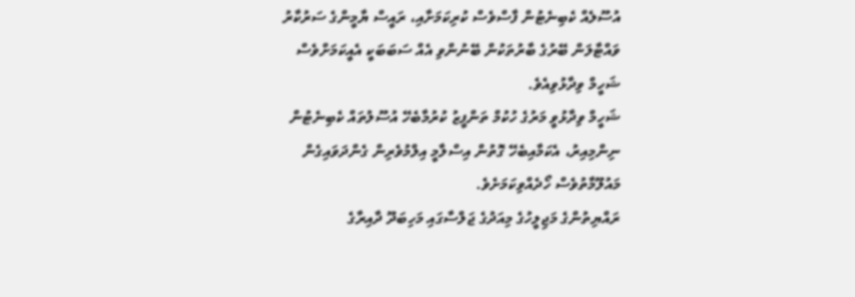އުސޫލެއް ކެބިނެޓުން ފާސްވެސް ކުރިކަމަށާއި، ރައީސް ޔާމީންގެ ސަރުކާރު ވައްޓާލަން ބޭރުގެ ބާރުތަކުން ބޭނުންވި އެއް ސަބަބަކީ އެއީކަމަށްވެސް ޝަހީމް ވިދާޅުވިއެވެ.
ޝަހީމް ވިދާޅުވީ މަރުގެ ހުކުމް ތަންފީޒު ކުރުމާބެހޭ އުސޫލުތައް ކެބިނެޓުން ނިންމިއިރު، އެކަމާއިބެހޭ ގޮތުން އިސްލާމީ އިލްމުވެރިން ގެންދަވައިގެން މައުލޫމާތުވެސް ހޯދެއްވިކަމަށެވެ.
ރައްޔިތުންގެ މަޖިލީހުގެ މިއަދުގެ ޖަލްސާގައި މަހިބަދޫ ދާއިރާގެ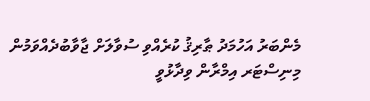މެންބަރު އަހުމަދު ޠާރިޤު ކުރެއްވި ސުވާލަށް ޖާވާބުދެއްވަމުން މިނިސްޓަރ އިމްރާން ވިދާޅުވީ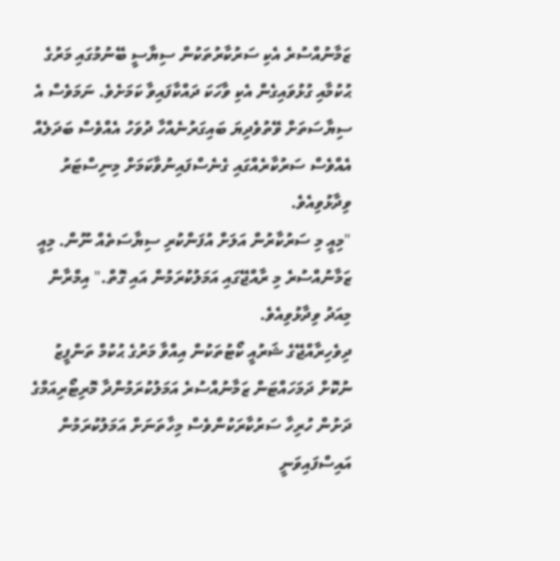ޒަމާނުއްސުރެ އެކި ސަރުކާރުތަކުން ސިޔާސީ ބޭނުމުގައި މަރުގެ ޙުކުމާއި ގުޅުވައިގެން އެކި ވާހަކަ ދައްކާފައިވާ ކަމަށެވެ. ނަމަވެސް އެ ސިޔާސަތަށް ވޭތުވެދިޔަ ބައިގަރުނެއްހާ ދުވަހު އެއްވެސް ބަދަލެއް އެއްވެސް ސަރުކާރެއްގައި ގެނެސްފައިނުވާކަމަށް މިނިސްޓަރު ވިދާޅުވިއެވެ.
"މިއީ މި ސަރުކާރުން އަލަށް އުފަންކުރި ސިޔާސަތެއް ނޫން. މިއީ ޒަމާނުއްސުރެ މި ރާއްޖޭގައި އަމަލުކުރަމުން އައި ގޮތް." އިމްރާން މިއަދު ވިދާޅުވިއެވެ.
ދިވެހިރާއްޖޭގެ ޝަރުއީ ކޯޓުތަކުން އިއްވާ މަރުގެ ޙުކުމް ތަންފީޒު ނުކޮށް ދަމަހައްޓަން ޒަމާނުއްސުރެ އަމަލުކުރަމުންދާ މޮރިޓޯރިއަމްގެ ދަށުން ހުރިހާ ސަރުކާރަކުންވެސް މިހާތަނަށް އަމަލުކުރަމުން އައިސްފައިވަނީ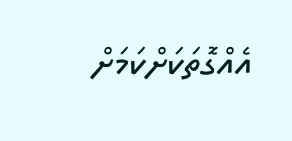އެއްގޮތަކަށްކަމަށް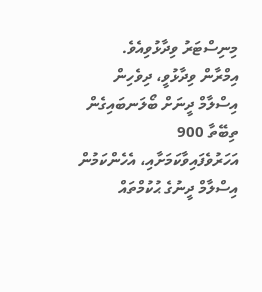މިނިސްޓަރު ވިދާޅުވިއެވެ.
އިމްރާން ވިދާޅުވީ، ދިވެހިން އިސްލާމް ދީނަށް ބޯލަނބައިގެން ތިބޭތާ 900 އަހަރުވެފައިވާކަމަށާއި، އެހެންކަމުން އިސްލާމް ދީނުގެ ޙުކުމްތައް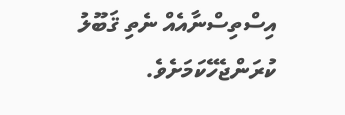އިސްތިސްނާއެއް ނެތި ޤަބޫލު ކުރަންޖެހޭކަމަށެވެ.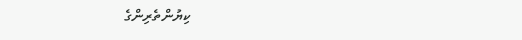ކިޔުންތެރިންގެ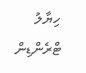ހިޔާލު
ޓްރެންޑިން